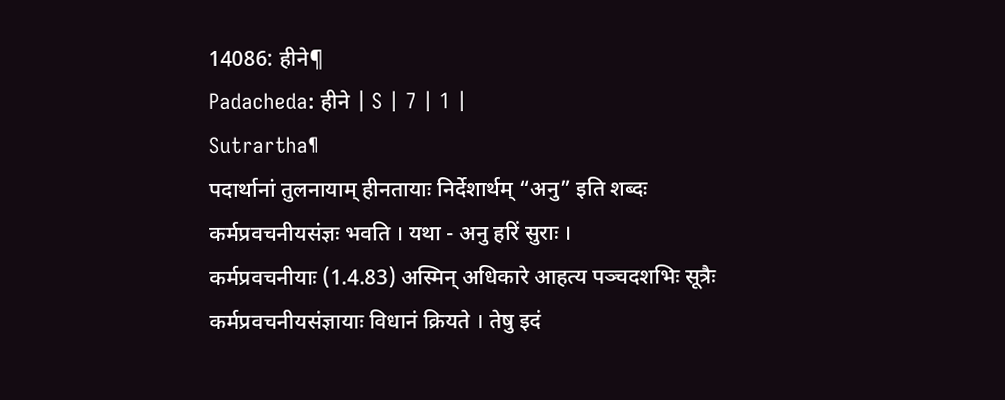14086: हीने¶
Padacheda: हीने | S | 7 | 1 |
Sutrartha¶
पदार्थानां तुलनायाम् हीनतायाः निर्देशार्थम् “अनु” इति शब्दः कर्मप्रवचनीयसंज्ञः भवति । यथा - अनु हरिं सुराः ।
कर्मप्रवचनीयाः (1.4.83) अस्मिन् अधिकारे आहत्य पञ्चदशभिः सूत्रैः कर्मप्रवचनीयसंज्ञायाः विधानं क्रियते । तेषु इदं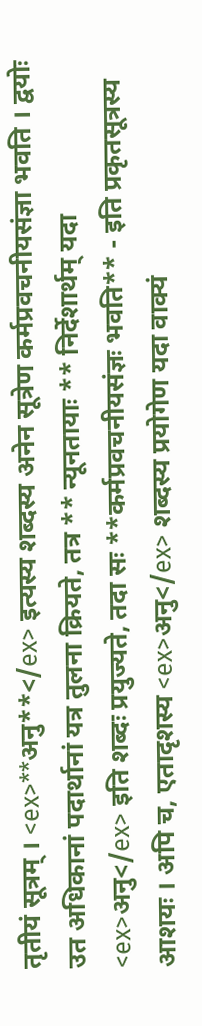तृतीयं सूत्रम् । <ex>**अनु**</ex> इत्यस्य शब्दस्य अनेन सूत्रेण कर्मप्रवचनीयसंज्ञा भवति । द्वयोः उत अधिकानां पदार्थानां यत्र तुलना क्रियते, तत्र ** न्यूनतायाः ** निर्देशार्थम् यदा <ex>अनु</ex> इति शब्दः प्रयुज्यते, तदा सः **कर्मप्रवचनीयसंज्ञः भवति** - इति प्रकृतसूत्रस्य आशयः । अपि च, एतादृशस्य <ex>अनु</ex> शब्दस्य प्रयोगेण यदा वाक्यं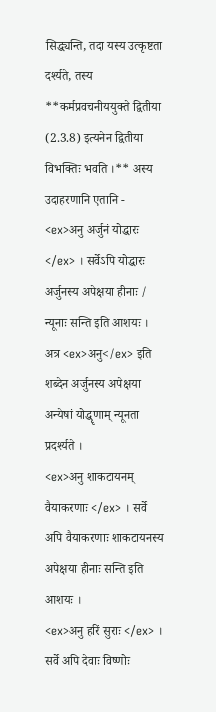सिद्ध्यन्ति, तदा यस्य उत्कृष्टता दर्श्यते, तस्य **कर्मप्रवचनीययुक्ते द्वितीया (2.3.8) इत्यनेन द्वितीया विभक्तिः भवति ।** अस्य उदाहरणानि एतानि -
<ex>अनु अर्जुनं योद्धारः </ex> । सर्वेऽपि योद्धारः अर्जुनस्य अपेक्षया हीनाः / न्यूनाः सन्ति इति आशयः । अत्र <ex>अनु</ex> इति शब्देन अर्जुनस्य अपेक्षया अन्येषां योद्धॄणाम् न्यूनता प्रदर्श्यते ।
<ex>अनु शाकटायनम् वैयाकरणाः </ex> । सर्वे अपि वैयाकरणाः शाकटायनस्य अपेक्षया हीनाः सन्ति इति आशयः ।
<ex>अनु हरिं सुराः </ex> । सर्वे अपि देवाः विष्णोः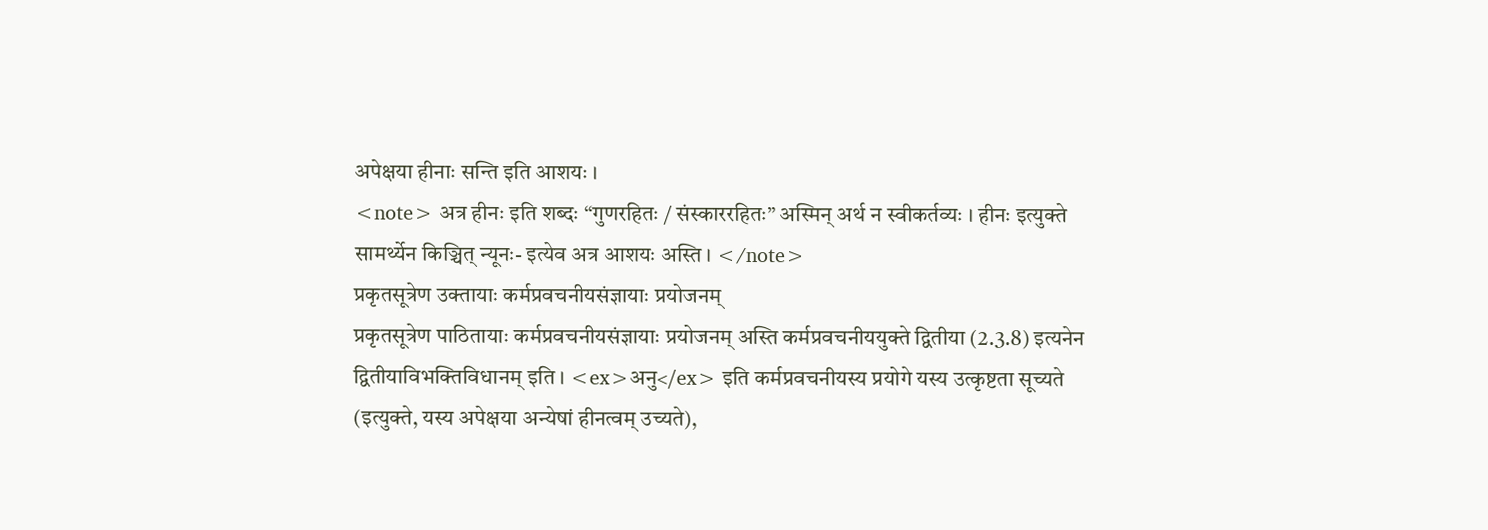अपेक्षया हीनाः सन्ति इति आशयः ।
<note> अत्र हीनः इति शब्दः “गुणरहितः / संस्काररहितः” अस्मिन् अर्थ न स्वीकर्तव्यः । हीनः इत्युक्ते सामर्थ्येन किञ्चित् न्यूनः- इत्येव अत्र आशयः अस्ति । </note>
प्रकृतसूत्रेण उक्तायाः कर्मप्रवचनीयसंज्ञायाः प्रयोजनम्
प्रकृतसूत्रेण पाठितायाः कर्मप्रवचनीयसंज्ञायाः प्रयोजनम् अस्ति कर्मप्रवचनीययुक्ते द्वितीया (2.3.8) इत्यनेन द्वितीयाविभक्तिविधानम् इति । <ex>अनु</ex> इति कर्मप्रवचनीयस्य प्रयोगे यस्य उत्कृष्टता सूच्यते (इत्युक्ते, यस्य अपेक्षया अन्येषां हीनत्वम् उच्यते),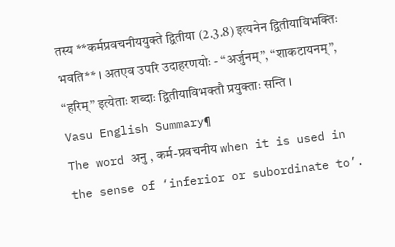तस्य **कर्मप्रवचनीययुक्ते द्वितीया (2.3.8) इत्यनेन द्वितीयाविभक्तिः भवति** । अतएव उपरि उदाहरणयोः - “अर्जुनम्”, “शाकटायनम्”, “हरिम्” इत्येताः शब्दाः द्वितीयाविभक्तौ प्रयुक्ताः सन्ति ।
Vasu English Summary¶
The word अनु , कर्म-प्रवचनीय when it is used in the sense of ‘inferior or subordinate to’.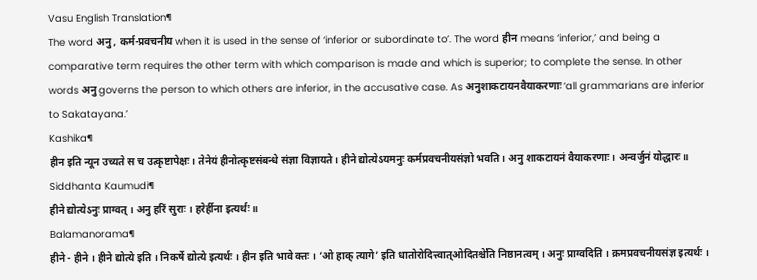Vasu English Translation¶
The word अनु , कर्म-प्रवचनीय when it is used in the sense of ‘inferior or subordinate to’. The word हीन means ‘inferior,’ and being a comparative term requires the other term with which comparison is made and which is superior; to complete the sense. In other words अनु governs the person to which others are inferior, in the accusative case. As अनुशाकटायनवैयाकरणाः ‘all grammarians are inferior to Sakatayana.’
Kashika¶
हीन इति न्यून उच्यते स च उत्कृष्टापेक्षः। तेनेयं हीनोत्कृष्टसंबन्धे संज्ञा विज्ञायते। हीने द्योत्येऽयमनुः कर्मप्रवचनीयसंज्ञो भवति। अनु शाकटायनं वैयाकरणाः। अन्वर्जुनं योद्धारः॥
Siddhanta Kaumudi¶
हीने द्योत्येऽनुः प्राग्वत् । अनु हरिं सुराः । हरेर्हीना इत्यर्थः ॥
Balamanorama¶
हीने - हीने । हीने द्योत्ये इति । निकर्षे द्योत्ये इत्यर्थः । हीन इति भावे क्तः । ‘ओ हाक् त्यागे’ इति धातोरोदित्त्वात्ओदितश्चे॑ति निष्ठानत्वम् । अनुः प्राग्वदिति । क्रमप्रवचनीयसंज्ञ इत्यर्थः ।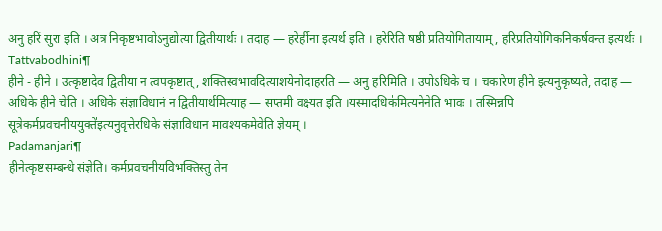अनु हरिं सुरा इति । अत्र निकृष्टभावोऽनुद्योत्या द्वितीयार्थः । तदाह — हरेर्हीना इत्यर्थ इति । हरेरिति षष्ठी प्रतियोगितायाम्, हरिप्रतियोगिकनिकर्षवन्त इत्यर्थः ।
Tattvabodhini¶
हीने - हीने । उत्कृष्टादेव द्वितीया न त्वपकृष्टात्, शक्तिस्वभावदित्याशयेनोदाहरति — अनु हरिमिति । उपोऽधिके च । चकारेण हीने इत्यनुकृष्यते, तदाह — अधिके हीने चेति । अधिके संज्ञाविधानं न द्वितीयार्थमित्याह — सप्तमी वक्ष्यत इति ।यस्मादधिक॑मित्यनेनेति भावः । तस्मिन्नपि सूत्रेकर्मप्रवचनीययुक्ते॑इत्यनुवृत्तेरधिके संज्ञाविधान मावश्यकमेवेति ज्ञेयम् ।
Padamanjari¶
हीनेत्कृष्टसम्बन्धे संज्ञेति। कर्मप्रवचनीयविभक्तिस्तु तेन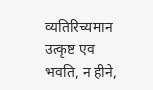व्यतिरिच्यमान उत्कृष्ट एव भवति, न हीने,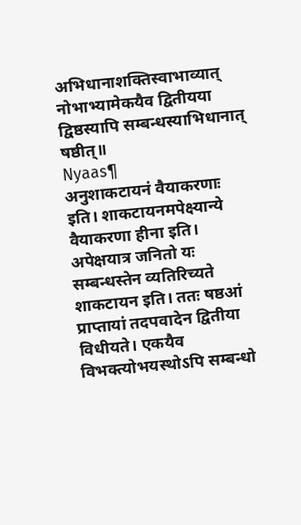अभिधानाशक्तिस्वाभाव्यात् नोभाभ्यामेकयैव द्वितीयया द्विष्ठस्यापि सम्बन्धस्याभिधानात् षष्ठीत्॥
Nyaas¶
अनुशाकटायनं वैयाकरणाः इति। शाकटायनमपेक्ष्यान्ये वैयाकरणा हीना इति। अपेक्षयात्र जनितो यः सम्बन्धस्तेन व्यतिरिच्यते शाकटायन इति। ततः षष्ठआं प्राप्तायां तदपवादेन द्वितीया विधीयते। एकयैव विभक्त्योभयस्थोऽपि सम्बन्धो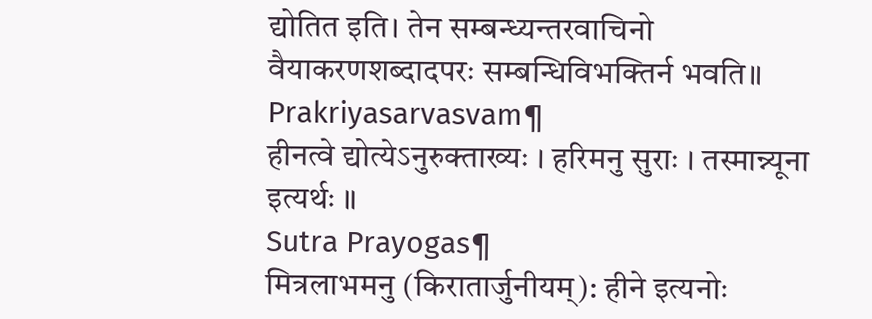द्योतित इति। तेन सम्बन्ध्यन्तरवाचिनो वैयाकरणशब्दादपरः सम्बन्धिविभक्तिर्न भवति॥
Prakriyasarvasvam¶
हीनत्वे द्योत्येऽनुरुक्ताख्यः । हरिमनु सुराः । तस्मान्न्यूना इत्यर्थः ॥
Sutra Prayogas¶
मित्रलाभमनु (किरातार्जुनीयम्): हीने इत्यनोः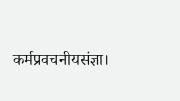कर्मप्रवचनीयसंज्ञा।